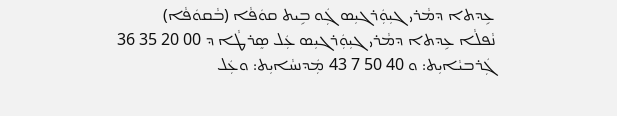ܥܹܕܬܐ ܕܡܵܪܝ ܓܝܼܘܲܪܓܝܼܣ ܓܲܘ ܒܹܝܬ ܩܘܿܦܵܐ (ܒܵܩܘܿܦܵܐ)
ܢܵܦܠܵܐ ܥܹܕܬܐ ܕܡܵܪܝ ܓܝܼܘܲܪܓܝܼܣ ܥܲܠ ܣܸܪܛܵܐ ܕ 00 20 35 36 ܓܲܪܒܝܵܐܝܼܬ: ܘ 40 50 7 43 ܡܲܕܢܚܵܐܝܼܬ: ܘܥܲܠ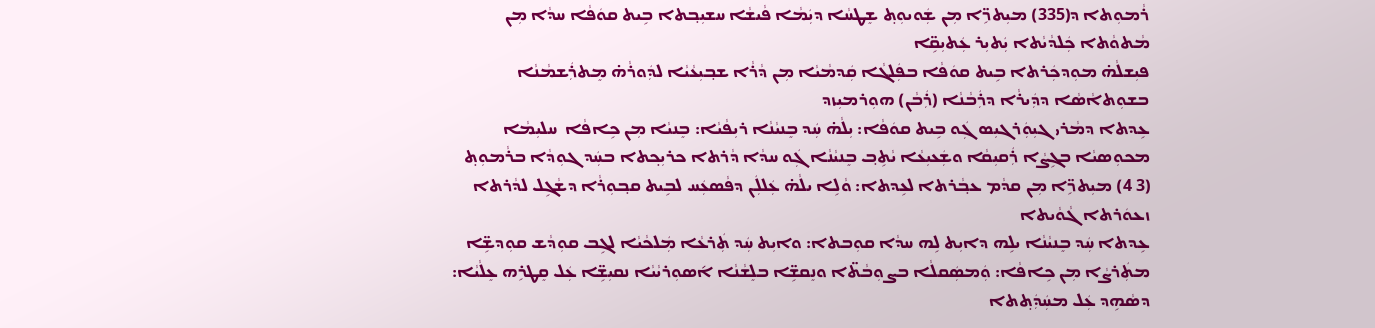ܪܵܡܘܼܬܐ ܕ(335) ܡܝܼܬܖܹ̈ܐ ܡܼܢ ܫܲܘܝܘܼܬ݂ ܫܸܛܚܵܐ ܕܝܲܡܵܐ ܦܵܝܫܵܐ ܚܫܝܼܒ݂ܬܐ ܒܹܝܬ ܩܘܿܦܵܐ ܚܕܵܐ ܡܼܢ ܡܵܬܘܵܬܐ ܟܲܠܕܵܝܵܬܐ ܝܲܬܝܼܪ ܥܲܬܝܼܩܹ̈ܐ
ܦܝܼܫܠܵܗ̇ ܡܘܼܕܟܲܪܬܐ ܒܹܝܬ ܩܘܿܦܵܐ ܒܦܲܠܓܵܐ ܩܲܕܡܵܝܵܐ ܡܼܢ ܕܵܪܵܐ ܫܒ݂ܝܼܥܵܝܵܐ ܠܕܲܘܪܵܗ̇ ܡܸܬܪܲܫܡܵܢܵܐ ܒܫܘܼܬܐܵܣܵܐ ܕܕܲܝܪܵܐ ܕܪܲܒܵܢܵܐ (ܪܲܒܵܢ) ܗܘܼܪܡܝܼܙܕ
ܥܹܕܬܐ ܕܡܵܪܝ ܓܝܼܘܲܪܓܝܼܣ ܓܲܘ ܒܹܝܬ ܩܘܿܦܵܐ: ܝܼܠܵܗ̇ ܚܲܕ ܒܸܢܝܵܢܵܐ ܪܝܼܦܵܝܵܐ: ܒܸܢܝܵܐ ܡܼܢ ܟܹܐܦܵܐ  ܚܠܝܼܡܵܐ ܡܟܘܼܣܝܵܐ ܒܓܹܨܵܐ ܪܲܩܝܼܩܵܐ ܘܫܲܥܝܼܥܵܐ ܝܵܬܹܒ݂ ܒܸܢܝܵܢܵܐ ܓܲܘ ܚܕܵܐ ܕܵܪܬܐ ܟܪܝܼܟ݂ܬܐ ܒܚܲܕ ܓܘܼܕܵܐ ܒܪܵܡܘܼܬ݂ (3 4) ܡܝܼܬܖܹ̈ܐ ܡܼܢ ܩܕܵܡ ܥܒ݂ܵܪܬܐ ܠܥܹܕܬܐ: ܘܵܠܹܐ ܝܠܵܗ̇ ܥܲܠܠܲܢ ܕܦܵܣܥܲܚ ܠܒܹܝܬ ܩܒ݂ܘܼܪܵܐ ܕܫܵܓܹܠ ܠܕܵܪܬܐ ܙܥܘܿܪܬܐ ܓܵܘܵܝܬܐ
ܥܹܕܬܐ ܚܲܕ ܒܸܢܝܵܢܵܐ ܝܠܹܗ ܕܐܝܼܬ ܠܹܗ ܚܕܵܐ ܩܘܼܒܬܐ: ܘܐܝܼܬ ܚܲܕ ܬܲܪܥܵܐ ܡܲܠܟܵܝܵܐ ܠܓܹܒ ܩܘܼܕܵܫ ܩܘܼܕܫܹ̈ܐ ܡܬܲܪܨܵܐ ܡܼܢ ܟܹܐܦܵܐ: ܘܲܡܣܲܩܠܵܐ ܒܨܘܼܒܵܬ̈ܐ ܘܢܸܩܫܹ̈ܐ ܒܠܸܫܵܢܵܐ ܐ݇ܣܘܼܪܝܵܝܵܐ ܢܩܝܼܫܹ̈ܐ ܥܲܠ ܩܸܛܪܹܗ ܥܸܠܵܝܵܐ: ܕܣܵܗܹܕ ܥܲܠ ܡܚܲܕܲܬ݂ܬܐ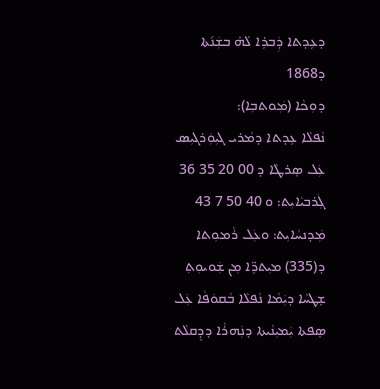ܕܥܹܕܬܐ ܕܲܒܪܹܐ ܠܵܗ̇ ܒܫܲܢ݇ܬܐ ܕ1868
ܕܘܼܟܵܐ (ܡܲܘܬܒ݂ܐ):
ܢܵܦܠܵܐ ܥܹܕܬܐ ܕܡܵܪܝ ܓܝܼܘܲܪܓܝܼܣ ܥܲܠ ܣܸܪܛܵܐ ܕ 00 20 35 36 ܓܲܪܒܝܵܐܝܼܬ: ܘ 40 50 7 43 ܡܲܕܢܚܵܐܝܼܬ: ܘܥܲܠ ܪܵܡܘܼܬܐ ܕ(335) ܡܝܼܬܖܹ̈ܐ ܡܼܢ ܫܲܘܝܘܼܬ݂ ܫܸܛܚܵܐ ܕܝܲܡܵܐ ܢܵܦܠܵܐ ܒܵܩܘܿܦܵܐ ܥܲܠ ܣܸܦܬܐ ܝܲܡܝܼܢܵܝܬܐ ܕܢܲܗܪܵܐ ܕܕܸܩܠܵܬ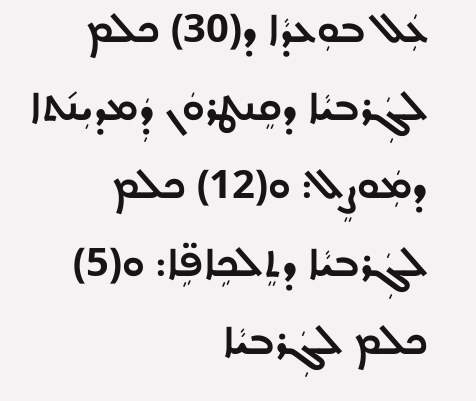ܥܲܠ ܒܘܼܥܕܵܐ ܕ(30) ܟܠܡ ܠܓܲܪܒܝܵܐ ܕܩܸܢܛܪܘܿܢ ܕܲܡܕܝܼܢ݇ܬܐ ܕܡܲܘܨܸܠ: ܘ(12) ܟܠܡ ܠܓܲܪܒܝܵܐ ܕܬܸܠܟܹܐܦܹ̈ܐ: ܘ(5) ܟܠܡ ܠܓܲܪܒܝܵܐ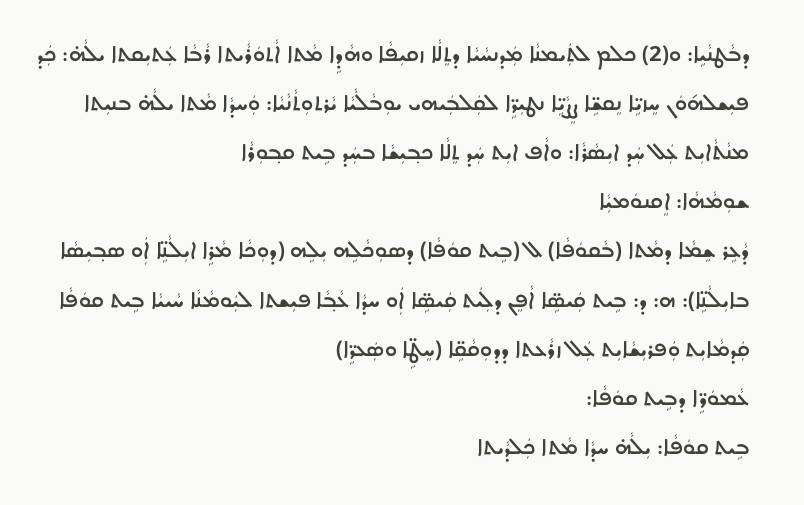ܕܒܵܛܢܵܝܹܐ: ܘ(2) ܟܠܡ ܠܬܲܝܡܢܵܐ ܡܲܕܢܚܵܝܵܐ ܕܬܸܠܵܐ ܙܩܝܼܦܵܐ ܘܗܵܕܹܐ ܡܵܬܐ ܐܵܬܘܿܪܵܝܬܐ ܪܵܒܵܐ ܥܲܬܝܼܩܬܐ ܝܠܵܗ̇: ܟܲܕ ܦܝܼܫܠܗ݇ܘܿܢ ܚܸܙܝܹ̈ܐ ܢܸܩܫܹ̈ܐ ܨܸܨܵܝܹ̈ܐ ܢܛܝܼܖܹ̈ܐ ܠܩܲܠܒܲܝܗܝ ܝܘܼܒܵܠܵܝܵܐ ܝܵܪܬܘܼܬܵܢܵܝܵܐ: ܘܲܚܕܵܐ ܡܵܬܐ ܝܠܵܗ̇ ܒܢܝܼܬܐ ܡܢܵܬܵܐܝܼܬ ܥܲܠ ܚܲܕ ܐܝܼܣܵܪܵܐ: ܘܐܵܦ ܐܝܼܬ ܚܲܕ ܬܸܠܵܐ ܟܒ݂ܝܼܫܵܐ ܒܚܲܕ ܒܹܝܬ ܩܒ݂ܘܼܪܵܐ
ܫܘܼܡܵܗܵܐ: ܐܸܩܢܘܿܡܝܼܵܐ
ܕܵܥܹܪ ܫܸܡܵܐ ܕܡܵܬܐ (ܒܵܩܘܿܦܵܐ) ܠ (ܒܹܝܬ ܩܘܿܦܵܐ) ܕܣܘܼܟܵܠܹܗ ܝܼܠܹܗ (ܕܘܼܟܵܐ ܡܵܪܹܐ ܐܝܼܠܵܢܹ̈ܐ ܐܲܘ ܣܒ݂ܝܼܣܵܐ ܒܐܝܼܠܵܢܹ̈ܐ): ܗ: ܕ: ܒܹܝܬ ܩܲܝܣܹ̈ܐ ܐܵܦܸܢ ܕܠܲܝܬ ܩܲܝܣܹ̈ܐ ܐܲܘ ܚܕܵܐ ܥܵܒ݂ܵܐ ܦܝܼܫܬܐ ܠܝܲܘܡܵܢܵܐ ܚܵܝܝܵܐ ܒܹܝܬ ܩܘܿܦܵܐ ܩܲܕܡܵܐܝܼܬ ܘܲܦܪܝܼܫܵܐܝܼܬ ܥܲܠ ܙܪܵܥܬܐ ܕܕܘܼܩܵܩܹ̈ܐ (ܚܸܛܹ̈ܐ ܘܣܲܥܖܹ̈ܐ)
ܥܵܡܘܿܖܹ̈ܐ ܕܒܹܝܬ ܩܘܿܦܵܐ:
ܒܹܝܬ ܩܘܿܦܵܐ: ܝܼܠܵܗ̇ ܚܕܵܐ ܡܵܬܐ ܟܲܠܕܵܝܬܐ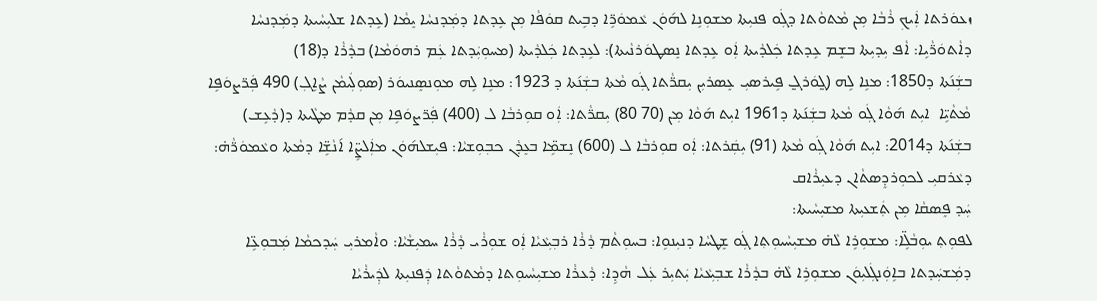ܙܥܘܿܪܬܐ ܐܲܝܟ݂ ܪܵܒܵܐ ܡܼܢ ܡܵܬܘܵܬܐ ܕܓܲܘ ܦܢܝܼܬܐ ܡܫܘܼܢܹܐ ܠܗ݇ܘܿܢ ܥܵܡܘܿܖܹ̈ܐ ܕܒܹܝܬ ܩܘܿܦܵܐ ܡܼܢ ܥܹܕܬܐ ܕܡܲܕܢܚܵܐ ܝܸܡܵܐ (ܥܹܕܬܐ ܫܠܝܼܚܵܝܬܐ ܕܡܲܕܢܚܵܐ ܕܐܵܬܘܿܖ̈ܵܝܹܐ: ܐܵܦ ܝܼܕܝܼܬܐ ܒܫܸܡ ܥܹܕܬܐ ܟܲܠܕܵܝܬܐ ܐܲܘ ܥܹܕܬܐ ܢܸܣܛܘܿܪܢܵܝܬܐ): ܠܥܹܕܬܐ ܟܲܠܕܵܝܬܐ (ܡܚܘܼܝܲܕܬܐ ܥܲܡ ܪܗܘܿܡܵܐ) ܒܕܵܪܵܐ ܕ(18)
ܒܫܲܢ݇ܬܐ ܕ1850: ܡܢܹܐ ܠܹܗ (ܓ̰ܘܿܪܓ̰ ܦܹܝܪܣܝܼ ܥܸܣܪܝܼܢ ܝܼܩܖ̈ܵܬܐ ܓܲܘ ܡܵܬܐ ܒܫܲܢ݇ܬܐ ܕ 1923: ܡܢܹܐ ܠܹܗ ܡܘܼܢܣܸܢܝܘܿܪ (ܣܘܼܠܲܝܡܵܢ ܨܵܐܹܓ݂) 490 ܦܲܖ̈ܨܘܿܦܹܐ ܡܵܬܵܝܹ̈ܐ  ܐܝܼܬ ܗ݇ܘܵܐ ܓܲܘ ܡܵܬܐ ܒܫܲܢ݇ܬܐ ܕ1961 ܐܝܼܬ ܗ݇ܘܵܐ ܡܼܢ (70 80) ܝܼܩܖ̈ܵܬܐ: ܐܲܘ ܩܘܼܪܒܵܐ ܠ (400) ܦܲܖ̈ܨܘܿܦܹܐ ܡܼܢ ܩܕܵܡ ܡܛܵܝܬܐ ܕ(ܕܵܥܹܫ) ܒܫܲܢ݇ܬܐ ܕ2014: ܐܝܼܬ ܗ݇ܘܵܐ ܓܲܘ ܡܵܬܐ (91) ܝܼܩܲܪܬܐ: ܐܲܘ ܩܘܼܪܒܵܐ ܠ (600) ܢܸܫܡܹ̈ܐ ܒܥܸܕܵܢ ܟܒ݂ܘܼܫܝܵܐ: ܦܝܼܫܠܗ݇ܘܿܢ ܡܐܲܠܨܹ̈ܐ ܐ݇ܢܵܫܹ̈ܐ ܕܡܵܬܐ ܘܥܵܡܘܿܖ̈ܵܗ̇: ܕܥܵܪܩܝܼ ܠܟܘܼܪܕܸܣܬܵܐܢ ܕܥܝܼܪܵܐܩ
ܚܲܕ ܦܸܣܩܵܐ ܡܼܢ ܬܲܫܥܝܼܬܐ ܡܫܝܼܚܵܝܬܐ:
ܠܦܘܼܬ݂ ܝܘܼܒܵܠܹ̈ܐ: ܡܫܘܼܪܹܐ ܠܵܗ̇ ܡܫܝܼܚܵܝܘܼܬ݂ܐ ܓܲܘ ܫܸܛܚܵܐ ܕܢܝܼܢܘܹܐ: ܒܚܘܼܬܵܡ ܕܵܪܵܐ ܪܒ݂ܝܼܥܵܝܵܐ ܐܲܘ ܫܘܼܪܵܝ ܕܵܪܵܐ ܚܡܝܼܫܵܝܵܐ: ܘܐܵܡܪܝܼ ܚܲܕܟܡܵܐ ܡܲܒܘܼܥܹ̈ܐ ܕܡܲܫܚܲܕܬܐ ܒܐܹܘܲܢܓܲܠܝܼܘܿܢ ܡܫܘܼܪܹܐ ܠܵܗ̇ ܒܕܵܪܵܐ ܫܒ݂ܝܼܥܵܝܵܐ ܝܲܬܝܼܪ ܥܲܠ ܗܵܕܹܐ: ܕܵܥܪܵܐ ܡܫܝܼܚܵܝܘܼܬܐ ܕܡܵܬܘܵܬܐ ܕܲܦܢܝܼܬܐ ܠܕܲܝܪܵܝܵܐ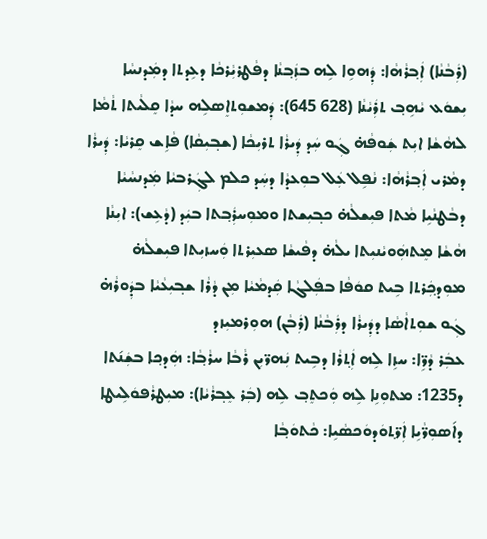(ܪܲܒܵܢܵܐ) ܐܲܒ݂ܪܵܗܵܐ: ܕܲܗܘܹܐ ܠܹܗ ܒܙܲܒ݂ܢܵܐ ܕܦܵܛܪܝܼܵܪܟܵܐ ܕܥܹܕܬܐ ܕܡܲܕܢܚܵܐ ܝܼܫܘܿܥ ܝܵܗܹܒ݂ ܬܪܲܝܵܢܵܐ (628 645): ܕܲܡܫܘܼܬܐܸܣܠܹܗ ܚܕܵܐ ܩܸܠܵܝܬܐ ܬܵܡܵܐ ܠܗܵܫܵܐ ܐܝܼܬ ܫܲܘܦܵܗ̇ ܓܲܘ ܚܲܕ ܕܲܝܪܵܐ ܬܪܝܼܟܵܐ (ܫܒ݂ܝܼܩܵܐ) ܦܵܐܹܫ ܩܸܪܝܵܐ: ܕܲܝܪܵܐ ܕܡܵܪܝ ܐܲܒ݂ܪܵܗܵܐ: ܢܵܦܹܠ ܥܲܠ ܒܘܼܥܕܵܐ ܕܚܲܕ ܟܠܡ ܠܓܲܪܒܝܵܐ ܡܲܕܢܚܵܝܵܐ ܕܒܵܛܢܵܝܹܐ ܡܵܬܐ ܦܝܼܫܠܵܗ̇ ܟܒ݂ܝܼܫܬܐ ܘܡܘܼܚܪܲܒ݂ܬܐ ܒܝܲܕ (ܕܵܥܹܫ): ܐܝܼܢܵܐ ܗܵܫܵܐ ܡܸܬܗܲܘܝܵܢܝܼܬܐ ܝܠܵܗ̇ ܕܦܵܝܫܵܐ ܣܥܝܼܪܬܐ ܘܲܚܙܝܼܬܐ ܦܝܼܫܠܵܗ̇ ܡܘܼܕܟ݂ܲܪܬܐ ܒܹܝܬ ܩܘܿܦܵܐ ܒܦܲܠܓܵܐ ܩܲܕܡܵܝܵܐ ܡܼܢ ܕܵܪܵܐ ܫܒ݂ܝܼܥܵܝܵܐ ܒܕܲܘܪܵܗ̇ ܓܲܘ ܫܘܼܬܐܵܣܵܐ ܕܕܲܝܪܵܐ ܕܪܲܒܵܢܵܐ (ܪܲܒܵܢ) ܗܘܼܪܡܝܼܙܕ
ܥܒܲܪ ܕܵܖܹ̈ܐ: ܚܙܹܐ ܠܹܗ ܐܲܬ݂ܪܵܐ ܕܒܹܝܬ ܢܲܗܖ̈ܝܼܢ ܪܵܒܵܐ ܚܪܵܒ݂ܵܐ: ܗܲܕܟ݂ܐ ܒܫܲܢ݇ܬܐ ܕ1235: ܡܬܘܼܢܹܐ ܠܹܗ ܘܲܟܬܸܒ݂ ܠܹܗ (ܒܲܪ ܥܸܒ݂ܪܵܝܵܐ): ܡܝܼܛܪܵܦܘܿܠܹܝܛܐ ܕܐ݇ܣܘܼܖ̈ܵܝܹܐ ܐܲܖ̈ܬ݂ܘܿܕܘܿܟܣܵܝܹܐ: ܟܵܬܘܿܒ݂ܵܐ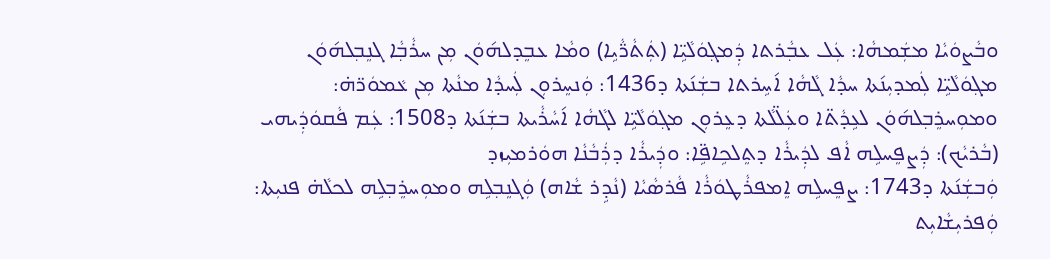ܘܒܵܨܘܿܝܵܐ ܡܫܲܡܗܵܐ: ܥܲܠ ܥܒ݂ܵܪܬܐ ܕܲܡܓ݂ܘܿܠܵܝܹ̈ܐ (ܬܲܬܵܖ̈ܵܝܹܐ) ܘܡܵܐ ܥܒܸܕܠܗ݇ܘܿܢ ܡܼܢ ܚܪܵܒ݂ܵܐ ܓܢܸܒ݂ܠܗ݇ܘܿܢ ܡܓ݂ܘܿܠܵܝܹ̈ܐ ܠܲܡܕܝܼܢ݇ܬܐ ܚܕܵܐ ܓܵܗܵܐ ܐ݇ܚܹܪܬܐ ܒܫܲܢ݇ܬܐ ܕ1436: ܘܲܢܚܸܪܘܼܢ ܠܲܚܕܵܐ ܡܢܵܬܐ ܡܼܢ ܥܵܡܘܿܖ̈ܗ̇: ܘܡܘܼܚܪܸܒ݂ܠܗ݇ܘܿܢ ܠܥܹܕܵܬ̈ܐ ܘܥܲܠ̈ܠܵܬܐ ܕܥܸܪܘܼܢ ܡܓ݂ܘܿܠܵܝܹ̈ܐ ܠܓܵܗܵܐ ܐ݇ܚܵܪܵܝܬܐ ܒܫܲܢ݇ܬܐ ܕ1508: ܥܲܡ ܦܵܩܘܿܕܲܝܗܝ (ܒܵܪܝܵܟ): ܕܲܨܦܸܚܠܹܗ ܐܵܦ ܠܕܲܝܪܵܐ ܕܬܸܠܟܹܐܦܹ̈ܐ: ܘܕܲܝܪܵܐ ܕܪܲܒܵܢܵܐ ܗܘܿܪܡܝܼܙܕ
ܘܲܒܫܲܢ݇ܬܐ ܕ1743: ܨܦܸܚܠܹܗ ܐܸܡܦܪܵܛܘܿܪܵܐ ܦܵܪܣܵܝܵܐ (ܢܵܕܹܪ ܫܵܐܗ) ܘܲܓܢܸܒ݂ܠܹܗ ܘܡܘܼܚܪܸܒ݂ܠܹܗ ܠܟܠܵܗ̇ ܦܢܝܼܬܐ: ܘܲܦܪܝܼܫܵܐܝܼܬ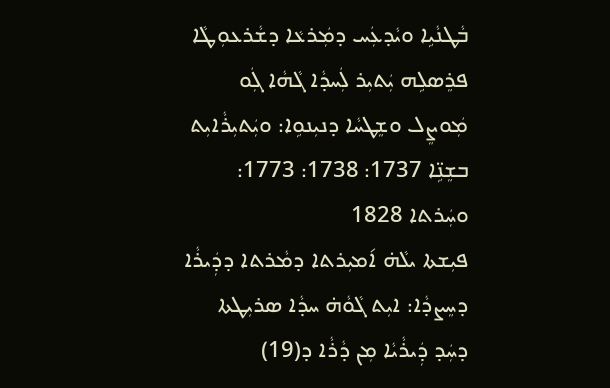ܒܵܛܢܵܝܹܐ ܘܝܵܕܥܲܚ ܕܡܲܪܥܵܐ ܕܫܵܪܥܘܼܛܵܐ ܦܪܸܣܠܹܗ ܝܲܬܝܼܪ ܠܲܚܕܵܐ ܓܵܗܵܐ ܓܲܘ ܡܲܘܨܸܠ ܘܫܸܛܚܵܐ ܕܢܝܼܢܘܹܐ: ܘܝܲܬܝܼܪܵܐܝܼܬ ܒܫܸܢܹ̈ܐ 1737: 1738: 1773: ܘܚܲܪܬܐ 1828
ܦܝܼܫܬܐ ܝܠܵܗ̇ ܐ݇ܡܝܼܪܬܐ ܕܡܵܪܬܐ ܕܕܲܝܪܵܐ ܕܚܸܨܕܵܐ: ܐܝܼܬ ܓܵܘܵܗ̇ ܚܕܵܐ ܣܪܝܼܛܬܐ ܕܚܲܕ ܕܲܝܪܵܝܵܐ ܡܼܢ ܕܵܪܵܐ ܕ(19)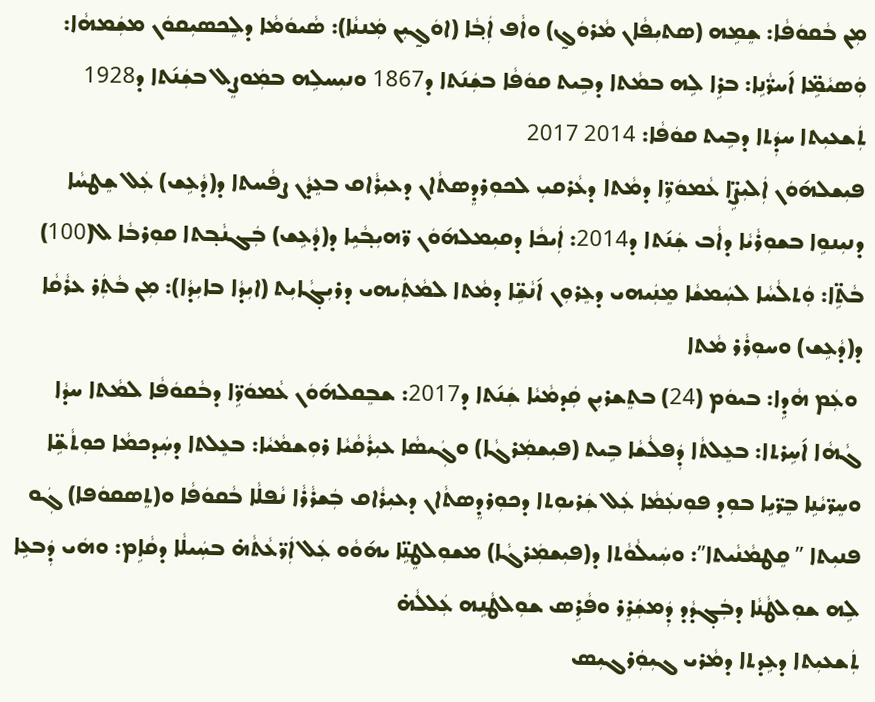ܡܼܢ ܒܵܩܘܿܦܵܐ: ܫܸܡܹܗ (ܣܬܝܼܦܵܐܢ ܡܵܪܘܿܓ̰) ܘܐܵܦ ܐܲܒ݂ܵܐ (ܐܘܿܓ̰ܝܼܢ ܡܲܢܢܵܐ): ܣܵܝܘܿܡܵܐ ܕܠܸܟܣܝܼܩܘܿܢ ܡܫܲܡܗܵܐ: ܘܲܣܝܵܡܹ̈ܐ ܐ݇ܚܖ̈ܵܢܹܐ: ܒܪܹܐ ܠܹܗ ܒܡܵܬܐ ܕܒܹܝܬ ܩܘܿܦܵܐ ܒܫܲܢ݇ܬܐ ܕ1867 ܘܢܝܼܚܠܹܗ ܒܡܲܘܨܸܠ ܒܫܲܢ݇ܬܐ ܕ1928
ܬܲܫܥܝܼܬܐ ܚܕܲܬܐ ܕܒܹܝܬ ܩܘܿܦܵܐ: 2014 2017
ܦܝܼܫܠܗ݇ܘܿܢ ܐܲܠܝܼܨܹ̈ܐ ܥܵܡܘܿܖܹ̈ܐ ܕܡܵܬܐ ܕܥܵܪܩܝܼ ܠܟܘܼܪܕܸܣܬܵܐܢ ܕܥܝܼܪܵܐܩ ܒܥܸܕܵܢ ܨܦܵܚܬܐ ܕ(ܕܵܥܹܫ) ܥܲܠ ܫܸܛܚܵܐ ܕܢܝܼܢܘܹܐ ܒܫܘܼܪܵܝܵܐ ܕܐܵܒ ܫܲܢ݇ܬܐ ܕ2014: ܐܲܝܟܵܐ ܕܩܝܼܡܠܗ݇ܘܿܢ ܖ̈ܗܝܼܒ݂ܵܝܹܐ ܕ(ܕܵܥܹܫ) ܒܲܓܢܵܒ݂ܬܐ ܩܘܼܪܒܵܐ ܠ(100) ܒܵܬܹ̈ܐ: ܘܲܬܠܵܚܵܐ ܠܚܲܡܫܵܐ ܡܸܢܲܝܗܝ ܕܥܸܪܘܼܢ ܐ݇ܢܵܫܹ̈ܐ ܕܡܵܬܐ ܠܡܵܬܲܝܗܝ ܕܪܝܼܓ݂ܵܐܝܼܬ (ܐܝܼܕܵܐ ܒܐܝܼܕܵܐ): ܡܼܢ ܒܵܬܲܪ ܥܪܵܩܵܐ ܕ(ܕܵܥܹܫ) ܘܚܘܼܪܵܪ ܡܵܬܐ
 ܘܥܲܡ ܗܵܕܹܐ: ܒܝܘܿܡ (24) ܒܬܸܫܪܝܼܢ ܩܲܕܡܵܝܵܐ ܫܲܢ݇ܬܐ ܕ2017: ܫܒܸܩܠܗ݇ܘܿܢ ܥܵܡܘܿܖܹ̈ܐ ܕܒܵܩܘܿܦܵܐ ܠܡܵܬܐ ܚܕܵܐ ܓܵܗܵܐ ܐ݇ܚܹܪܬܐ: ܒܥܸܠܬܵܐ ܕܲܦܠܵܫܵܐ ܒܹܝܬ (ܦܝܼܫܡܲܪܓܵܐ) ܘܓܲܝܣܵܐ ܥܝܼܪܵܩܵܝܵܐ ܪܘܼܫܡܵܝܵܐ: ܒܥܸܠܬܐ ܕܚܲܕܟܡܵܐ ܟܘܼܬܵܫܹ̈ܐ ܘܚܸܖ̈ܝܵܢܹܐ ܒܸܖ̈ܝܹܐ ܒܘܼܕ ܦܘܼܢܥܲܡܵܐ ܥܲܠ ܫܲܪܝܘܼܬܐ ܕܟܘܼܪܕܸܣܬܵܐܢ ܕܥܝܼܪܵܐܩ ܒܲܫܪܵܪܵܐ ܢܵܦܠܵܐ ܒܵܩܘܿܦܵܐ ܘ(ܬܸܣܩܘܿܦܐ) ܓܲܘ ܦܢܝܼܬܐ ” ܩܸܛܡܵܢܵܝܬܐ”: ܘܚܲܝܠܵܘܵܬܐ ܕ(ܦܝܼܫܡܲܪܓܵܐ) ܡܫܘܼܠܛܸܢܹ̈ܐ ܝܗ݇ܘܵܘ ܥܲܠ ܐܲܖ̈ܥܵܬܵܗ̇ ܒܚܲܝܠܵܐ ܕܩܵܐܹܡ: ܘܗܿܝ ܕܲܒܥܹܐ ܠܹܗ ܫܘܼܠܛܵܢܵܐ ܕܒܲܓ݂ܕܵܕ ܕܲܡܫܲܪܸܪ ܘܦܵܪܹܣ ܫܘܼܠܛܵܢܹܗ ܥܲܠܠܵܗ̇
ܬܲܫܥܝܼܬܐ ܕܥܹܕܬܐ ܕܡܵܪܝ ܓܝܼܘܲܪܓܝܼܣ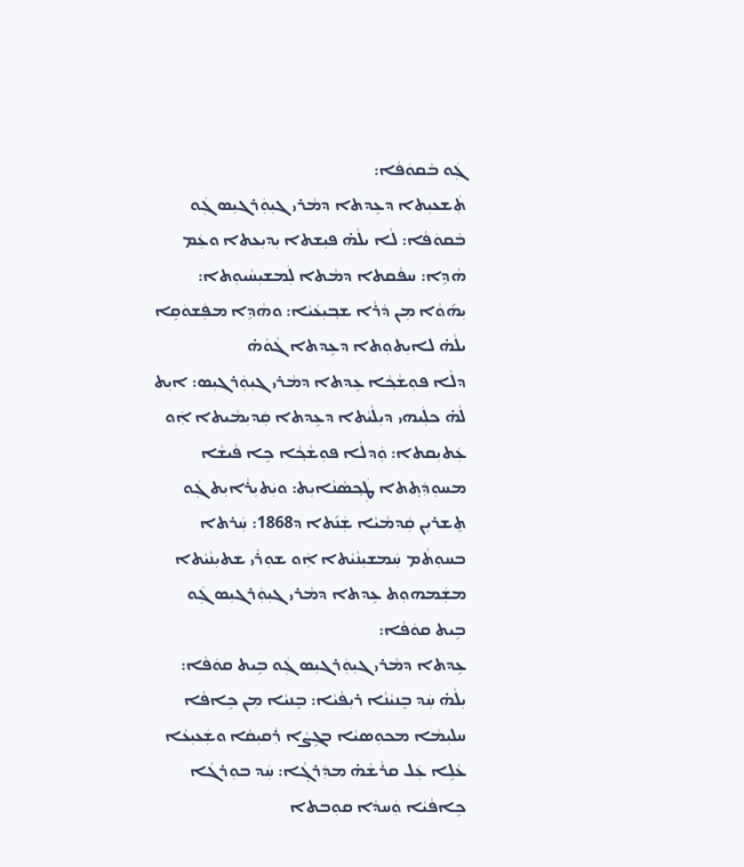ܓܲܘ ܒܵܩܘܿܦܵܐ:
ܬܲܫܥܝܼܬܐ ܕܥܹܕܬܐ ܕܡܵܪܝ ܓܝܼܘܲܪܓܝܼܣ ܓܲܘ ܒܵܩܘܿܦܵܐ: ܠܵܐ ܝܠܵܗ̇ ܦܝܼܫܬܐ ܝܼܕܝܼܥܬܐ ܘܥܲܡ ܗܵܕܹܐ: ܚܦܵܩܬܐ ܕܡܵܬܐ ܠܲܡܫܝܼܚܵܝܘܼܬܐ: ܝܼܗ݇ܘܵܐ ܡܼܢ ܕܵܪܵܐ ܫܒ݂ܝܼܥܵܝܵܐ: ܘܗܵܕܹܐ ܡܦܲܫܘܿܩܹܐ ܝܠܵܗ̇ ܠܐܝܼܬܘܼܬܐ ܕܥܹܕܬܐ ܓܵܘܵܗ̇
ܕܠܵܐ ܦܘܼܫܵܟ݂ܵܐ ܥܹܕܬܐ ܕܡܵܪܝ ܓܝܼܘܲܪܓܝܼܣ: ܐܝܼܬ ܠܵܗ̇ ܟܠܲܝܗܝ ܕܝܼܠܵܝܵܬܐ ܕܥܹܕܬܐ ܩܲܕܝܼܡܵܝܬܐ ܐܲܘ ܥܲܬܝܼܩܬܐ: ܘܲܕܠܵܐ ܦܘܼܫܵܟ݂ܵܐ ܟܹܐ ܦܵܝܫܵܐ ܡܚܘܼܕܲܬ݂ܬܐ ܛܲܟ݂ܣܵܢܵܐܝܼܬ: ܘܝܲܬܝܼܪܵܐܝܼܬ ܓܲܘ ܬܸܫܪܝܼܢ ܩܲܕܡܵܝܵܐ ܫܲܢ݇ܬܐ ܕ1868: ܚܲܪܬܐ ܒܚܘܼܬܵܡ ܚܲܡܫܝܼܢܵܝܵܬܐ ܐܲܘ ܫܘܼܪܵܝ ܫܬܝܼܢܵܝܵܬܐ
ܡܫܲܡܗܘܼܬ ܥܹܕܬܐ ܕܡܵܪܝ ܓܝܼܘܲܪܓܝܼܣ ܓܲܘ ܒܹܝܬ ܩܘܿܦܵܐ:
ܥܹܕܬܐ ܕܡܵܪܝ ܓܝܼܘܲܪܓܝܼܣ ܓܲܘ ܒܹܝܬ ܩܘܿܦܵܐ: ܝܼܠܵܗ̇ ܚܲܕ ܒܸܢܝܵܢܵܐ ܪܝܼܦܵܝܵܐ: ܒܸܢܝܵܐ ܡܼܢ ܟܹܐܦܵܐ  ܚܠܝܼܡܵܐ ܡܟܘܼܣܝܵܐ ܒܓܹܨܵܐ ܪܲܩܝܼܩܵܐ ܘܫܲܥܝܼܥܵܐ ܥܵܠܹܐ ܥܲܠ ܩܪܵܫܵܗ̇ ܡܕܲܪܓ݂ܵܐ: ܚܲܕ ܒܘܼܪܓܵܐ ܟܹܐܦܵܝܵܐ ܘܲܚܕܵܐ ܩܘܼܒܬܐ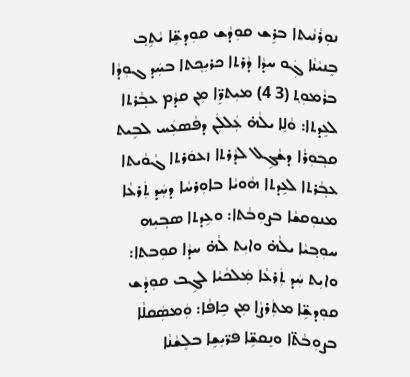ܢܘܼܪܵܢܵܝܬܐ ܒܪܹܫ ܩܘܼܕܵܫ ܩܘܼܕܫܹ̈ܐ ܝܵܬܹܒ݂ ܒܸܢܝܵܢܵܐ ܓܲܘ ܚܕܵܐ ܕܵܪܬܐ ܟܪܝܼܟ݂ܬܐ ܒܚܲܕ ܓܘܼܕܵܐ ܒܪܵܡܘܼܬ݂ (3 4) ܡܝܼܬܖܹ̈ܐ ܡܼܢ ܩܕܵܡ ܥܒ݂ܵܪܬܐ ܠܥܹܕܬܐ: ܘܵܠܹܐ ܝܠܵܗ̇ ܥܲܠܠܲܢ ܕܦܵܣܥܲܚ ܠܒܹܝܬ ܩܒ݂ܘܼܪܵܐ ܕܫܵܓܹܠ ܠܕܵܪܬܐ ܙܥܘܿܪܬܐ ܓܵܘܵܝܬܐ
ܥܒ݂ܵܪܬܐ ܠܥܹܕܬܐ ܗܵܘܝܵܐ ܒܐܘܼܪܚܵܐ ܕܚܲܕ ܬܲܪܥܵܐ ܡܢܘܼܩܫܵܐ ܒܨܘܼܒܵܬܐ: ܘܥܹܕܬܐ ܣܒ݂ܝܼܗ ܚܘܼܒ݂ܝܵܐ ܝܠܵܗ̇ ܘܐܝܼܬ ܠܵܗ̇ ܚܕܵܐ ܩܘܼܒܬܐ: ܘܐܝܼܬ ܚܲܕ ܬܲܪܥܵܐ ܡܲܠܟܵܝܵܐ ܠܓܹܒ ܩܘܼܕܵܫ ܩܘܼܕܫܹ̈ܐ ܡܬܲܪܨܵܐ ܡܼܢ ܟܹܐܦܵܐ: ܘܲܡܣܲܩܠܵܐ ܒܨܘܼܒܵܬ̈ܐ ܘܢܸܩܫܹ̈ܐ ܦܖ̈ܝܼܫܹܐ ܒܠܸܫܵܢܵܐ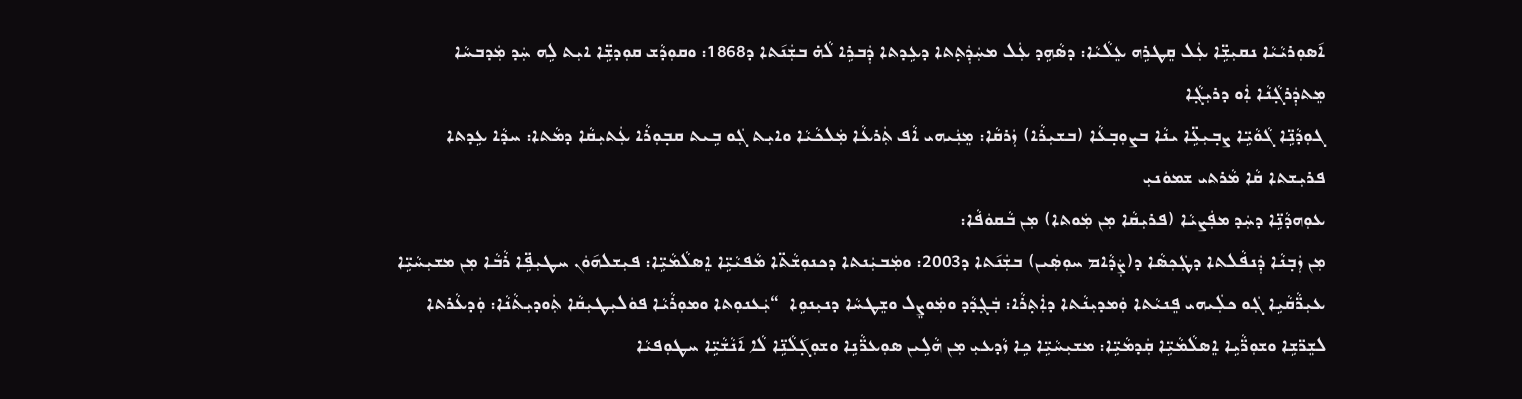ܐ݇ܣܘܼܪܝܵܝܵܐ ܢܩܝܼܫܹ̈ܐ ܥܲܠ ܩܸܛܪܹܗ ܥܸܠܵܝܵܐ: ܕܣܵܗܹܕ ܥܲܠ ܡܚܲܕܲܬ݂ܬܐ ܕܥܹܕܬܐ ܕܲܒܪܹܐ ܠܵܗ̇ ܒܫܲܢ݇ܬܐ ܕ1868: ܘܩܘܼܕܵܫ ܩܘܼܕܫܹ̈ܐ ܐܝܼܬ ܠܹܗ ܚܲܕ ܡܲܕܒܚܵܐ ܡܸܬܕܲܪܓ݂ܵܢܵܐ ܐܲܘ ܕܪܝܼܓ݂ܵܐ
ܓܘܼܕܵܢܹ̈ܐ ܓܵܘܵܝܹ̈ܐ ܨܒ݂ܝܼܥܹ̈ܐ ܝܢܵܐ ܒܨܘܼܒ݂ܥܵܐ (ܒܫܝܼܪܵܐ) ܙܲܪܩܵܐ: ܡܸܢܲܝܗܝ ܐܵܦ ܬܲܪܥܵܐ ܡܲܠܟܵܝܵܐ ܘܐܝܼܬ ܓܲܘ ܒܹܝܬ ܩܒ݂ܘܼܪܵܐ ܥܲܬܝܼܩܵܐ ܕܡܵܬܐ: ܚܕܵܐ ܥܹܕܬܐ ܦܪܝܼܫܬܐ ܩܵܐ ܡܵܪܬܝ ܫܡܘܿܢܝܼ
ܥܘܼܗܕܵܢܹ̈ܐ ܕܚܲܕ ܡܦܲܨܝܵܐ (ܦܪܝܼܩܵܐ ܡܼܢ ܡܲܘܬܐ) ܡܼܢ ܒܵܩܘܿܦܵܐ:
ܡܼܢ ܙܲܒ݂ܢܵܐ ܕܲܢܦܵܠܬܐ ܕܛܲܟ݂ܣܵܐ ܕ(ܨܲܕܵܐܡ ܚܘܼܣܲܝܢ) ܒܫܲܢ݇ܬܐ ܕ2003: ܘܡܲܒܝܲܢܬܐ ܕܟܢܘܼܫܵܬ̈ܐ ܡܵܦܝܵܝܹ̈ܐ ܐܸܣܠܵܡܵܝܹ̈ܐ: ܦܝܼܫܠܗ݇ܘܿܢ ܚܛܝܼܦܹ̈ܐ ܪܵܒܵܐ ܡܼܢ ܡܫܝܼܚܵܝܹ̈ܐ ܥܝܼܖ̈ܵܩܵܝܹܐ ܓܲܘ ܟܠܲܝܗܝ ܦܸܢܝܵܬܐ ܘܲܡܕܝܼܢܵܬܐ ܕܐܲܬ݂ܪܵܐ: ܒܲܓ݂ܕܵܕ ܘܡܲܘܨܸܠ ܘܫܸܛܚܵܐ ܕܢܝܼܢܘܹܐ  “ܝܲܥܢܘܼܬܐ ܘܡܘܼܪܵܝܵܐ ܦܘܿܠܝܼܛܝܼܩܵܐ ܬܲܘܕܝܼܬܵܢܵܐ: ܘܲܕܥܵܪܬܐ ܠܫܸܖ̈ܫܹܐ ܘܫܘܼܖ̈ܵܝܹܐ ܐܸܣܠܵܡܵܝܹ̈ܐ ܩܲܕܡܵܝܹ̈ܐ: ܡܫܝܼܚܵܝܹ̈ܐ ܟܹܐ ܙܵܕܥܝܼ ܡܼܢ ܗܵܠܹܝܢ ܣܘܼܥܖ̈ܵܢܹܐ ܘܫܘܼܓ݂݇ܠܵܢܹ̈ܐ ܠܵܐ ܐ݇ܢܵܫܵܝܹ̈ܐ ܚܛܘܼܦܝܵܐ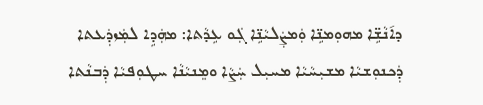ܕܐ݇ܢܵܫܹ̈ܐ ܡܗܘܼܡܢܹ̈ܐ ܘܲܡܨܲܠܝܵܢܹ̈ܐ ܓܲܘ ܥܹܕܵܬܐ: ܡܗܲܕܹܐ ܠܡܲܙܕܲܥܬܐ ܕܲܟܢܘܼܫܝܵܐ ܡܫܝܼܚܵܝܵܐ ܡܚܝܼܠ ܚܲܨܵܐ ܘܡܸܢܝܵܢܵܐ ܚܛܘܼܦܝܵܐ ܕܲܒܢܵܬܐ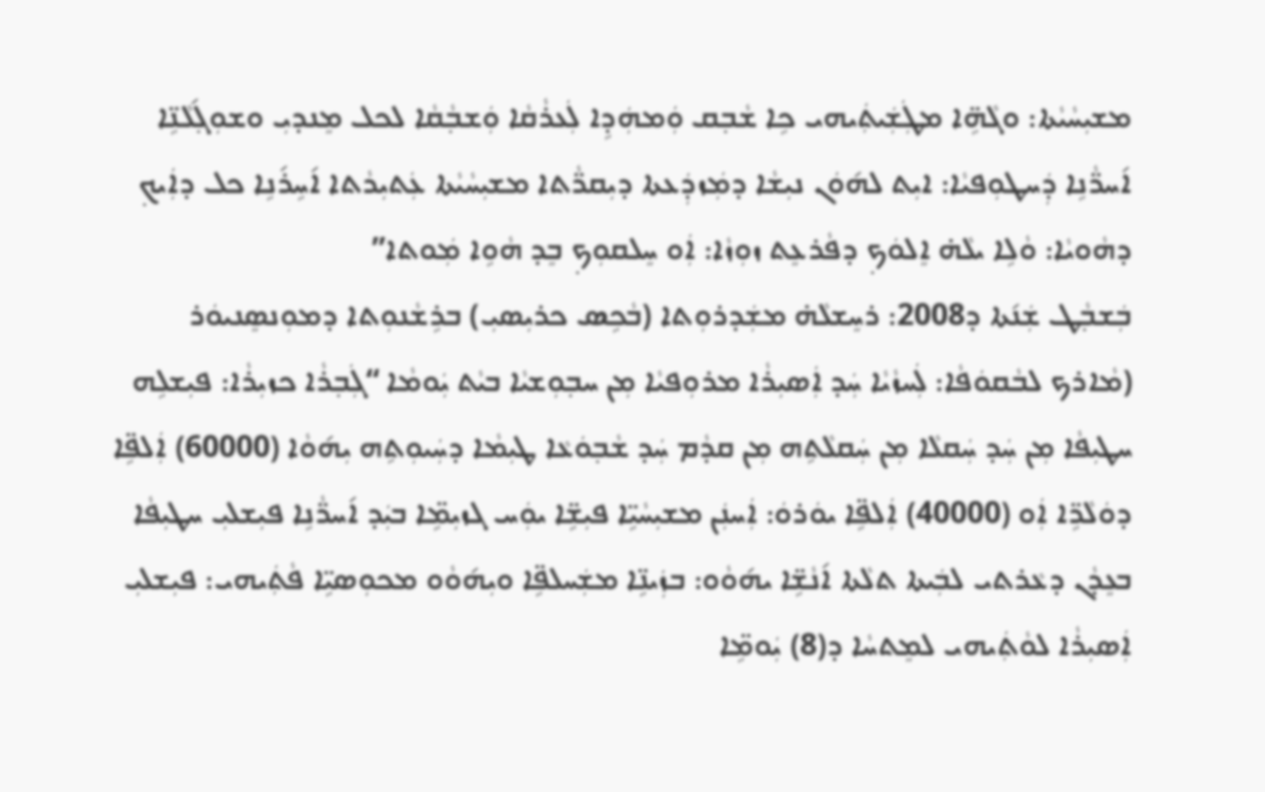ܡܫܝܼܚܵܝܵܬܐ: ܘܓܵܗܹ̈ܐ ܡܛܲܫܲܝܬܲܝܗܝ ܟܹܐ ܫܵܒ݂ܩ ܘܲܡܗܲܕܹܐ ܠܲܥܪܵܩܵܐ ܘܲܫܒ݂ܵܩܵܐ ܠܟܠ ܡܸܢܕܝܼ ܘܫܘܼܓ݂݇ܠܵܢܹ̈ܐ ܐ݇ܚܖ̈ܵܢܹܐ ܕܲܚܛܘܼܦܝܵܐ: ܐܝܼܬ ܠܗ݇ܘܿܢ ܢܝܼܫܵܐ ܕܡܲܙܕܲܥܬܐ ܕܝܼܩܖ̈ܵܬܐ ܡܫܝܼܚܵܝܵܬܐ ܥܲܬܝܼܖܵܬܐ ܐ݇ܚܹܪ݇ܢܹܐ ܟܠ ܕܐܲܝܟ݂ ܕܗܵܘܝܵܐ: ܘܵܠܹܐ ܝܠܵܗ̇ ܐܸܠܘܿܟ݂ ܕܦܵܪܥܸܬ ܙܘܼܙܵܐ: ܐܲܘ ܚܸܠܩܘܼܟ݂ ܒܸܕ ܗܵܘܹܐ ܡܲܘܬܐ”
ܒܲܫܒ݂ܵܛ ܫܲܢ݇ܬܐ ܕ2008: ܪܚܸܫܠܵܗ̇ ܡܫܲܕܪܘܼܬܐ (ܒܵܟܹܣ ܟܪܝܼܣܝܼ) ܒܪܹܫܵܢܘܼܬܐ ܕܡܘܼܢܣܸܢܝܘܿܪ (ܡܵܐܪܟ ܠܒܵܩܘܿܦܵܐ: ܠܲܚܙܵܝܵܐ ܚܲܕ ܐܲܣܝܼܪܵܐ ܡܪܘܼܦܝܵܐ ܡܼܢ ܚܒ݂ܘܼܫܝܵܐ ܒܝܵܬ ܝܲܘܡܵܐ “ܓܲܒ݂ܪܵܐ ܟܙܝܼܪܵܐ: ܦܝܼܫܠܹܗ ܚܛܝܼܦܵܐ ܡܼܢ ܚܲܕ ܚܲܩܠܵܐ ܡܼܢ ܚܲܩܠܵܬܹܗ ܡܼܢ ܩܕܵܡ ܚܲܕ ܫܵܒ݂ܘܿܥܵܐ ܛܝܼܡܵܐ ܕܚܲܝܘܼܬܹܗ ܝܼܗ݇ܘܵܐ (60000) ܐܲܠܦܹ̈ܐ ܕܘܿܠܵܖܹ̈ܐ ܐܲܘ (40000) ܐܲܠܦܹ̈ܐ ܝܘܿܪܘܿ: ܐܲܚܢܲܢ ܡܫܝܼܚܵܝܹ̈ܐ ܦܝܼܫܹ̈ܐ ܝܘܲܚ ܓܙܝܼܡܹ̈ܐ ܒܝܲܕ ܐ݇ܚܖ̈ܵܢܹܐ ܦܝܼܫܠܝܼ ܚܛܝܼܦܵܐ ܒܥܸܕܵܢ ܕܥܵܪܬܝ ܠܒܲܝܬܐ ܬܠܵܬܐ ܐ݇ܢܵܫܹ̈ܐ ܝܗ݇ܘܵܘ: ܒܙܲܝܢܹ̈ܐ ܡܫܲܚܠܦܹ̈ܐ ܘܝܼܗ݇ܘܵܘ ܡܟܘܼܣܝܹ̈ܐ ܦܵܬܲܝܗܝ: ܦܝܼܫܠܝܼ ܐܲܣܝܼܪܵܐ ܠܘܵܬܲܝܗܝ ܠܡܸܬܚܵܐ ܕ(8) ܝܲܘܡܹ̈ܐ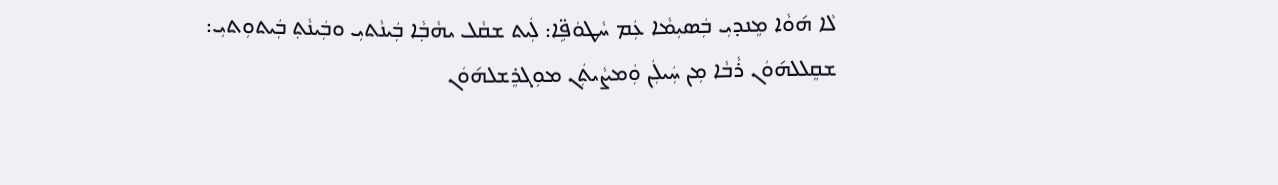ܠܵܐ ܗ݇ܘܵܐ ܡܸܢܕܝܼ ܒܲܣܝܼܡܵܐ ܥܲܡ ܚܵܛܘܿܦܹ̈ܐ: ܠܲܝܬ ܫܩܵܠ ܝܗܵܒ݂ܵܐ ܒܲܝܢܵܬܝܼ ܘܒܲܝܢܵܬ݂ ܒܲܝܬܘܼܬܝܼ: ܫܩܸܠܠܗ݇ܘܿܢ ܪܵܒܵܐ ܡܼܢ ܚܲܝܠܲܢ ܘܲܡܨܵܝܬܲܢ ܡܘܼܓܪܸܫܠܗ݇ܘܿܢ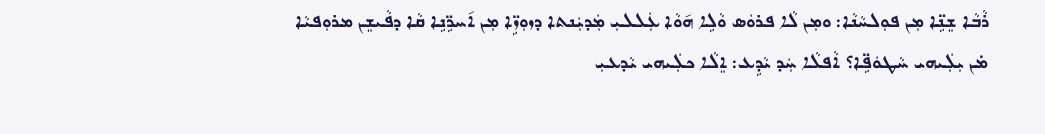ܪܵܒܵܐ ܫܸܢܹ̈ܐ ܡܼܢ ܦܘܼܠܚܵܢܵܐ: ܘܡܼܢ ܠܵܐ ܦܪܘܿܣ ܘܵܠܹܐ ܗ݇ܘܵܐ ܥܲܠܠܝܼ ܡܲܕܝܲܢܬܐ ܕܙܘܼܙܹ̈ܐ ܡܼܢ ܐ݇ܚܖܹ̈ܢܹܐ ܩܵܐ ܕܦܵܝܫܸܢ ܡܪܘܼܦܝܵܐ ܡ̇ܢ ܝܼܠܲܝܗܝ ܚܵܛܘܿܦܹ̈ܐ؟ ܐܵܦܠܵܐ ܚܲܕ ܝܵܕܹܥ: ܐܸܠܵܐ ܟܠܲܝܗܝ ܝܵܕܥܝܼ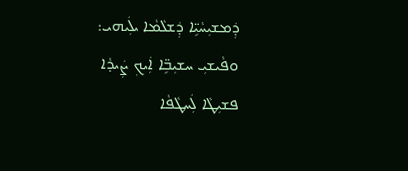ܕܲܡܫܝܼܚܵܝܹ̈ܐ ܕܲܫܠܵܡܵܐ ܝܠܲܝܗܝ: ܘܦܵܝܫܝܼ ܚܫܝܼܒܹ̈ܐ ܐܲܝܟ݂ ܨܲܝܕܵܐ ܦܫܝܼܛܵܐ ܠܲܚܛܵܦܵܐ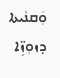ܘܲܩܢܵܝܬܐ ܕܙܘܼܙܹ̈ܐ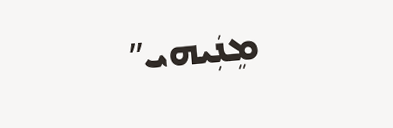ܡܸܢܲܝܗܝ”